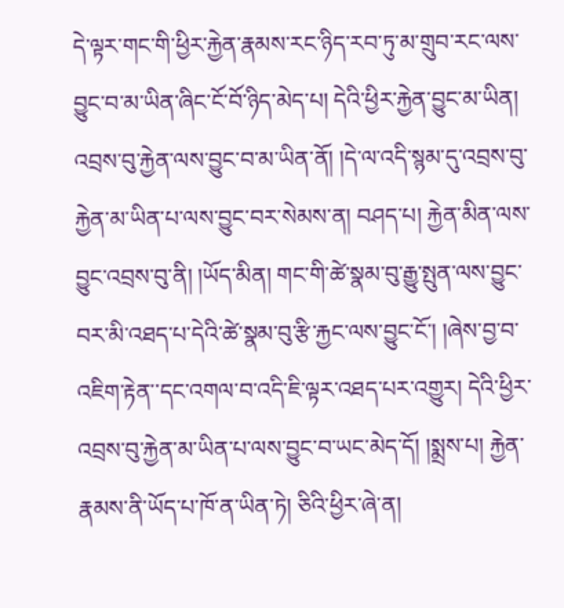དེ་ལྟར་གང་གི་ཕྱིར་རྐྱེན་རྣམས་རང་ཉིད་རབ་ཏུ་མ་གྲུབ་རང་ལས་བྱུང་བ་མ་ཡིན་ཞིང་ངོ་བོ་ཉིད་མེད་པ། དེའི་ཕྱིར་རྐྱེན་བྱུང་མ་ཡིན། འབྲས་བུ་རྐྱེན་ལས་བྱུང་བ་མ་ཡིན་ནོ། །དེ་ལ་འདི་སྙམ་དུ་འབྲས་བུ་རྐྱེན་མ་ཡིན་པ་ལས་བྱུང་བར་སེམས་ན། བཤད་པ། རྐྱེན་མིན་ལས་བྱུང་འབྲས་བུ་ནི། །ཡོད་མིན། གང་གི་ཚེ་སྣམ་བུ་རྒྱུ་སྤུན་ལས་བྱུང་བར་མི་འཐད་པ་དེའི་ཚེ་སྣམ་བུ་རྩི་རྐྱང་ལས་བྱུང་ངོ་། །ཞེས་བྱ་བ་འཇིག་རྟེན་་དང་འགལ་བ་འདི་ཇི་ལྟར་འཐད་པར་འགྱུར། དེའི་ཕྱིར་འབྲས་བུ་རྐྱེན་མ་ཡིན་པ་ལས་བྱུང་བ་ཡང་མེད་དོ། །སྨྲས་པ། རྐྱེན་རྣམས་ནི་ཡོད་པ་ཁོ་ན་ཡིན་ཏེ། ཅིའི་ཕྱིར་ཞེ་ན།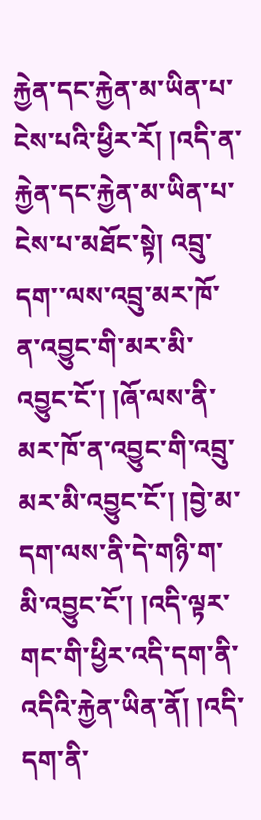རྐྱེན་དང་རྐྱེན་མ་ཡིན་པ་ངེས་པའི་ཕྱིར་རོ། །འདི་ན་རྐྱེན་དང་རྐྱེན་མ་ཡིན་པ་ངེས་པ་མཐོང་སྟེ། འབྲུ་དག་་ལས་འབྲུ་མར་ཁོ་ན་འབྱུང་གི་མར་མི་འབྱུང་ངོ་། །ཞོ་ལས་ནི་མར་ཁོ་ན་འབྱུང་གི་འབྲུ་མར་མི་འབྱུང་ངོ་། །བྱེ་མ་དག་ལས་ནི་དེ་གཉི་ག་མི་འབྱུང་ངོ་། །འདི་ལྟར་གང་གི་ཕྱིར་འདི་དག་ནི་འདིའི་རྐྱེན་ཡིན་ནོ། །འདི་དག་ནི་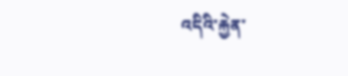འདིའི་རྐྱེན་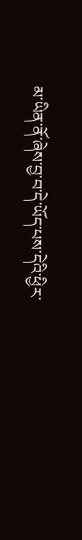མ་ཡིན་ནོ་ཞེས་བྱ་བ་དེ་ཡོད་པས་དེའི་ཕྱིར་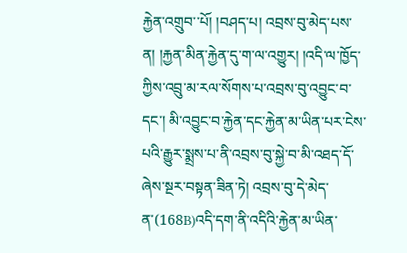རྐྱེན་འགྲུབ་་པོ། །བཤད་པ། འབྲས་བུ་མེད་པས་ན། །རྐྱན་མིན་རྐྱེན་དུ་ག་ལ་འགྱུར། །འདི་ལ་ཁྱོད་ཀྱིས་འབྲུ་མ་རལ་སོགས་པ་འབྲས་བུ་འབྱུང་བ་དང་། མི་འབྱུང་བ་རྐྱེན་དང་རྐྱེན་མ་ཡིན་པར་ངེས་པའི་རྒྱུར་སྨྲས་པ་ནི་འབྲས་བུ་སྐྱེ་བ་མི་འཐད་དོ་ཞེས་སྔར་བསྟན་ཟིན་ཏེ། འབྲས་བུ་དེ་མེད་ན་(168B)འདི་དག་ནི་འདིའི་རྐྱེན་མ་ཡིན་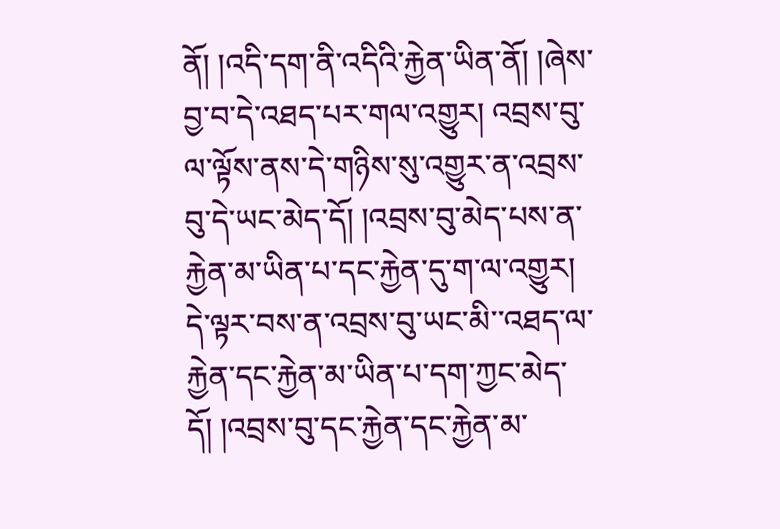ནོ། །འདི་དག་ནི་འདིའི་རྐྱེན་ཡིན་ནོ། །ཞེས་བྱ་བ་དེ་འཐད་པར་གལ་འགྱུར། འབྲས་བུ་ལ་ལྟོས་ནས་དེ་གཉིས་སུ་འགྱུར་ན་འབྲས་བུ་དེ་ཡང་མེད་དོ། །འབྲས་བུ་མེད་པས་ན་རྐྱེན་མ་ཡིན་པ་དང་རྐྱེན་དུ་ག་ལ་འགྱུར། དེ་ལྟར་བས་ན་འབྲས་བུ་ཡང་མི་་འཐད་ལ་རྐྱེན་དང་རྐྱེན་མ་ཡིན་པ་དག་ཀྱང་མེད་དོ། །འབྲས་བུ་དང་རྐྱེན་དང་རྐྱེན་མ་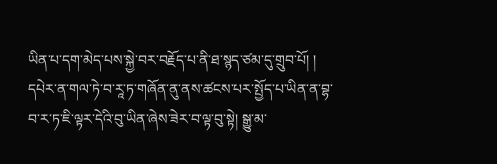ཡིན་པ་དག་མེད་པས་སྐྱེ་བར་བརྗོད་པ་ནི་ཐ་སྙད་ཙམ་དུ་གྲུབ་པོ། །
དཔེར་ན་གལ་ཏེ་བ་རཱ་ཏ་གཞོན་ནུ་ནས་ཚངས་པར་སྤྱོད་པ་ཡིན་ན་བྷ་བ་ར་ཏ་ཇི་ལྟར་དེའི་བུ་ཡིན་ཞེས་ཟེར་བ་ལྟ་བུ་སྟེ། སྒྱུ་མ་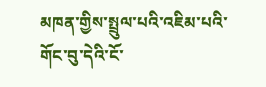མཁན་གྱིས་སྤྲུལ་པའི་འཇིམ་པའི་གོང་བུ་དེའི་ངོ་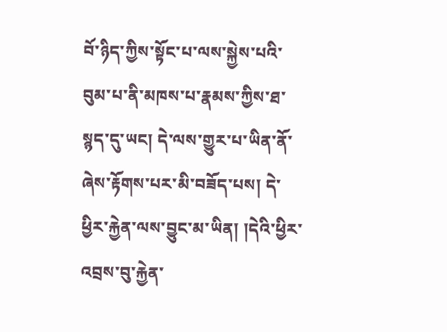བོ་ཉིད་ཀྱིས་སྟོང་པ་ལས་སྐྱེས་པའི་བུམ་པ་ནི་མཁས་པ་རྣམས་ཀྱིས་ཐ་སྙད་དུ་ཡང། དེ་ལས་གྱུར་པ་ཡིན་ནོ་ཞེས་རྟོགས་པར་མི་བཟོད་པས། དེ་ཕྱིར་རྐྱེན་ལས་བྱུང་མ་ཡིན། །དེའི་ཕྱིར་འབྲས་བུ་རྐྱེན་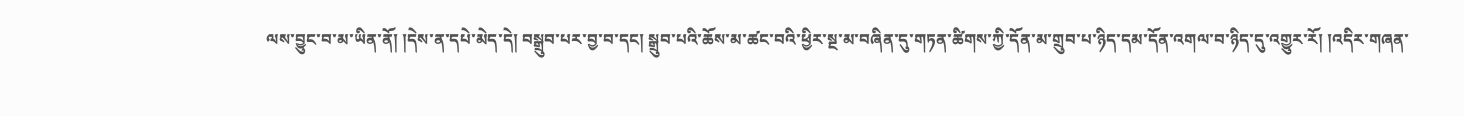ལས་བྱུང་བ་མ་ཡིན་ནོ། །དེས་ན་དཔེ་མེད་དེ། བསྒྲུབ་པར་བྱ་བ་དང། སྒྲུབ་པའི་ཆོས་མ་ཚང་བའི་ཕྱིར་སྔ་མ་བཞིན་དུ་གཏན་ཚིགས་ཀྱི་དོན་མ་གྲུབ་པ་ཉིད་དམ་དོན་འགལ་བ་ཉིད་དུ་འགྱུར་རོ། །འདིར་གཞན་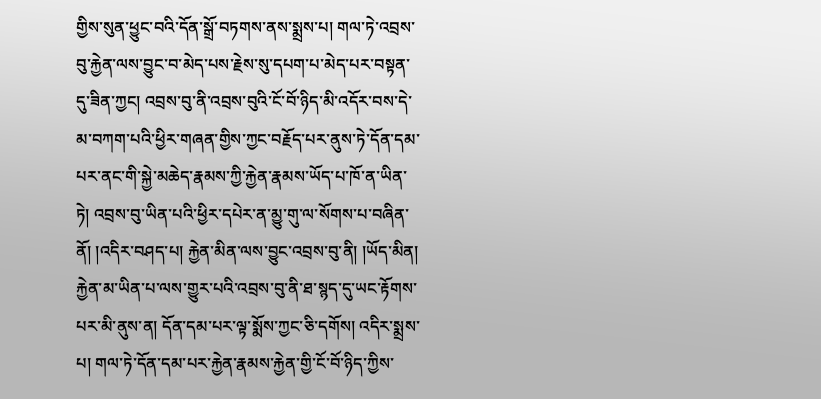གྱིས་སུན་ཕྱུང་བའི་དོན་སྒྲོ་བཏགས་ནས་སྨྲས་པ། གལ་ཏེ་འབྲས་བུ་རྐྱེན་ལས་བྱུང་བ་མེད་པས་རྗེས་སུ་དཔག་པ་མེད་པར་བསྟན་དུ་ཟིན་ཀྱང། འབྲས་བུ་ནི་འབྲས་བུའི་ངོ་བོ་ཉིད་མི་འདོར་བས་དེ་མ་བཀག་པའི་ཕྱིར་གཞན་གྱིས་ཀྱང་བརྗོད་པར་ནུས་ཏེ་དོན་དམ་པར་ནང་གི་སྐྱེ་མཆེད་རྣམས་ཀྱི་རྐྱེན་རྣམས་ཡོད་པ་ཁོ་ན་ཡིན་ཏེ། འབྲས་བུ་ཡིན་པའི་ཕྱིར་དཔེར་ན་མྱུ་གུ་ལ་སོགས་པ་བཞིན་ནོ། །འདིར་བཤད་པ། རྐྱེན་མིན་ལས་བྱུང་འབྲས་བུ་ནི། །ཡོད་མིན། རྐྱེན་མ་ཡིན་པ་ལས་གྱུར་པའི་འབྲས་བུ་ནི་ཐ་སྙད་དུ་ཡང་རྟོགས་པར་མི་ནུས་ན། དོན་དམ་པར་ལྟ་སྨོས་ཀྱང་ཅི་དགོས། འདིར་སྨྲས་པ། གལ་ཏེ་དོན་དམ་པར་རྐྱེན་རྣམས་རྐྱེན་གྱི་ངོ་བོ་ཉིད་ཀྱིས་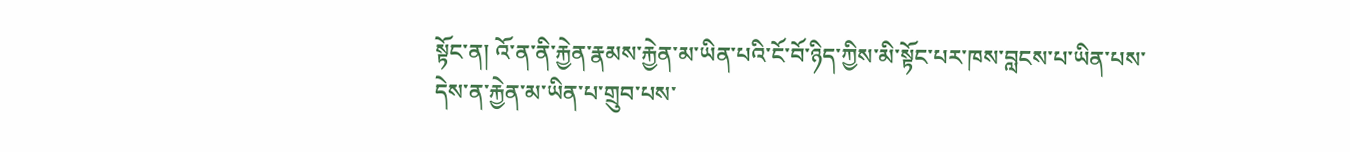སྟོང་ན། འོ་ན་ནི་རྐྱེན་རྣམས་རྐྱེན་མ་ཡིན་པའི་ངོ་བོ་ཉིད་ཀྱིས་མི་སྟོང་པར་ཁས་བླངས་པ་ཡིན་པས་དེས་ན་རྐྱེན་མ་ཡིན་པ་གྲུབ་པས་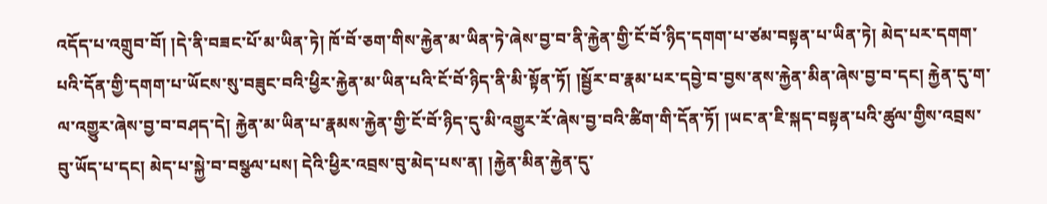འདོད་པ་འགྲུབ་བོ། །དེ་ནི་བཟང་པོ་མ་ཡིན་ཏེ། ཁོ་བོ་ཅག་གིས་རྐྱེན་མ་ཡིན་ཏེ་ཞེས་བྱ་བ་ནི་རྐྱེན་གྱི་ངོ་བོ་ཉིད་དགག་པ་ཙམ་བསྟན་པ་ཡིན་ཏེ། མེད་པར་དགག་པའི་དོན་གྱི་དགག་པ་ཡོངས་སུ་བཟུང་བའི་ཕྱིར་རྐྱེན་མ་ཡིན་པའི་ངོ་བོ་ཉིད་ནི་མི་སྟོན་ཏོ། །སྦྱོར་བ་རྣམ་པར་དབྱེ་བ་བྱས་ནས་རྐྱེན་མིན་ཞེས་བྱ་བ་དང། རྐྱེན་དུ་ག་ལ་འགྱུར་ཞེས་བྱ་བ་བཤད་དེ། རྐྱེན་མ་ཡིན་པ་རྣམས་རྐྱེན་གྱི་ངོ་བོ་ཉིད་དུ་མི་འགྱུར་རོ་ཞེས་བྱ་བའི་ཚིག་གི་དོན་ཏོ། །ཡང་ན་ཇི་སྐད་བསྟན་པའི་ཚུལ་གྱིས་འབྲས་བུ་ཡོད་པ་དང། མེད་པ་སྐྱེ་བ་བསྩལ་པས། དེའི་ཕྱིར་འབྲས་བུ་མེད་པས་ན། །རྐྱེན་མིན་རྐྱེན་དུ་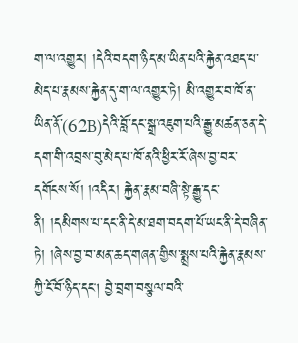ག་ལ་འགྱུར། །དེའི་བདག་ཉིད་མ་ཡིན་པའི་རྐྱེན་འཐད་པ་མེད་པ་རྣམས་རྐྱེན་དུ་ག་ལ་འགྱུར་ཏེ། མི་འགྱུར་བ་ཁོ་ན་ཡིན་ནོ་(62B)དེའི་བློ་དང་སྒྲ་འཇུག་པའི་རྒྱུ་མཚན་ཅན་དེ་དག་གི་འབྲས་བུ་མེད་པ་ཁོ་ནའི་ཕྱིར་རོ་ཞེས་བྱ་བར་དགོངས་སོ། །འདིར། རྐྱེན་རྣམ་བཞི་སྟེ་རྒྱུ་དང་ནི། །དམིགས་པ་དང་ནི་དེ་མ་ཐག་བདག་པོ་ཡང་ནི་དེ་བཞིན་ཏེ། །ཞེས་བྱ་བ་མན་ཆད་གཞན་གྱིས་སྨྲས་པའི་རྐྱེན་རྣམས་ཀྱི་ངོ་བོ་ཉིད་དང། བྱེ་བྲག་བསྩལ་བའི་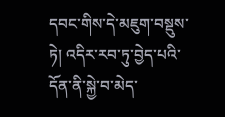དབང་གིས་དེ་མཇུག་བསྡུས་ཏེ། འདིར་རབ་ཏུ་བྱེད་པའི་དོན་ནི་སྐྱེ་བ་མེད་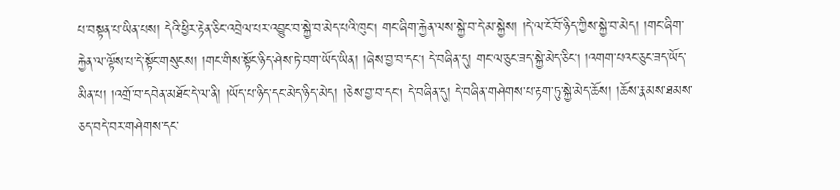པ་བསྟན་པ་ཡིན་པས། དེའི་ཕྱིར་རྟེན་ཅིང་འབྲེལ་པར་འབྱུང་བ་སྐྱེ་བ་མེད་པའི་ཁུང། གང་ཞིག་རྐྱེན་ལས་སྐྱེ་བ་དེ་མ་སྐྱེས། །དེ་ལ་ངོ་བོ་ཉིད་ཀྱིས་སྐྱེ་བ་མེད། །གང་ཞིག་རྐྱེན་ལ་ལྟོས་པ་དེ་སྟོང་གསུངས། །གང་གིས་སྟོང་ཉིད་ཤེས་ཏེ་བག་ཡོད་ཡིན། །ཞེས་བྱ་བ་དང། དེ་བཞིན་དུ། གང་ལ་ཅུང་ཟད་སྐྱེ་མེད་ཅིང། །འགག་པའང་ཅུང་ཟད་ཡོད་མིན་པ། །འགྲོ་བ་དབེན་མཐོང་དེ་ལ་ནི། །ཡོད་པ་ཉིད་དང་མེད་ཉིད་མེད། །ཅེས་བྱ་བ་དང། དེ་བཞིན་དུ། དེ་བཞིན་གཤེགས་པ་རྟག་ཏུ་སྐྱེ་མེད་ཆོས། །ཆོས་རྣམས་ཐམས་ཅད་བདེ་བར་གཤེགས་དང་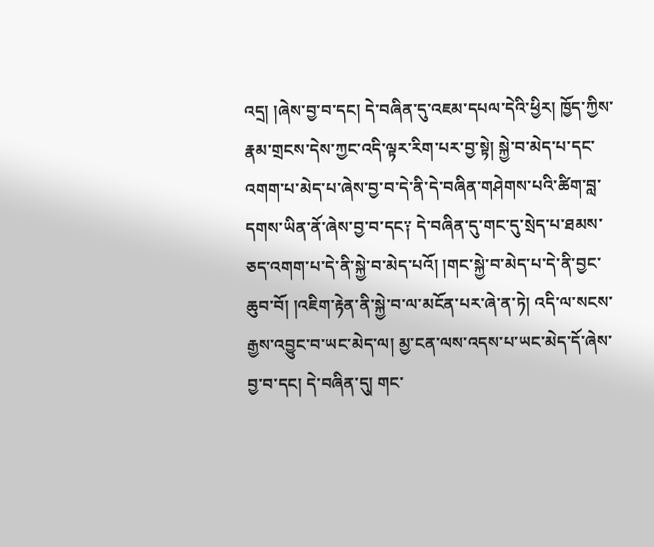འདྲ། །ཞེས་བྱ་བ་དང། དེ་བཞིན་དུ་འཇམ་དཔལ་དེའི་ཕྱིར། ཁྱོད་ཀྱིས་རྣམ་གྲངས་དེས་ཀྱང་འདི་ལྟར་རིག་པར་བྱ་སྟེ། སྐྱེ་བ་མེད་པ་དང་འགག་པ་མེད་པ་ཞེས་བྱ་བ་དེ་ནི་དེ་བཞིན་གཤེགས་པའི་ཚིག་བླ་དགས་ཡིན་ནོ་ཞེས་བྱ་བ་དང༑ དེ་བཞིན་དུ་གང་དུ་སྲེད་པ་ཐམས་ཅད་འགག་པ་དེ་ནི་སྐྱེ་བ་མེད་པའོ། །གང་སྐྱེ་བ་མེད་པ་དེ་ནི་བྱང་ཆུབ་བོ། །འཇིག་རྟེན་ནི་སྐྱེ་བ་ལ་མངོན་པར་ཞེ་ན་ཏེ། འདི་ལ་སངས་རྒྱས་འབྱུང་བ་ཡང་མེད་ལ། མྱ་ངན་ལས་འདས་པ་ཡང་མེད་དོ་ཞེས་བྱ་བ་དང། དེ་བཞིན་དུ། གང་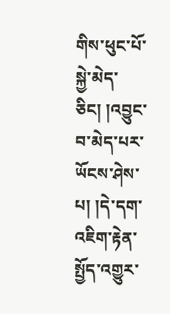གིས་ཕུང་པོ་སྐྱེ་མེད་ཅིང། །འབྱུང་བ་མེད་པར་ཡོངས་ཤེས་པ། །དེ་དག་འཇིག་རྟེན་སྤྱོད་འགྱུར་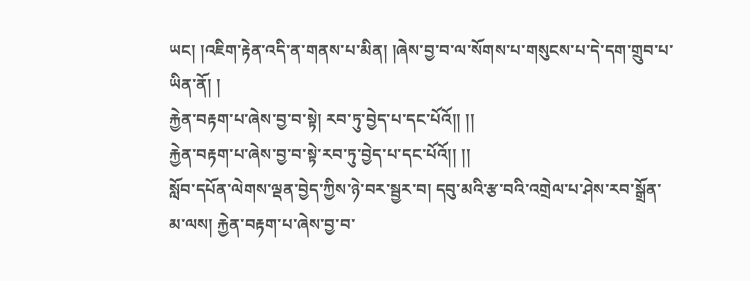ཡང། །འཇིག་རྟེན་འདི་ན་གནས་པ་མིན། །ཞེས་བྱ་བ་ལ་སོགས་པ་གསུངས་པ་དེ་དག་གྲུབ་པ་ཡིན་ནོ། །
རྐྱེན་བརྟག་པ་ཞེས་བྱ་བ་སྟེ། རབ་ཏུ་བྱེད་པ་དང་པོའོ།། །།
རྐྱེན་བརྟག་པ་ཞེས་བྱ་བ་སྟེ་རབ་ཏུ་བྱེད་པ་དང་པོའོ།། །།
སློབ་དཔོན་ལེགས་ལྡན་བྱེད་ཀྱིས་ཉེ་བར་སྦྱར་བ། དབུ་མའི་རྩ་བའི་འགྲེལ་པ་ཤེས་རབ་སྒྲོན་མ་ལས། རྐྱེན་བརྟག་པ་ཞེས་བྱ་བ་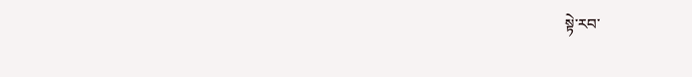སྟེ་རབ་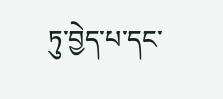ཏུ་བྱེད་པ་དང་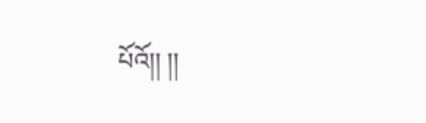པོའོ།། །།